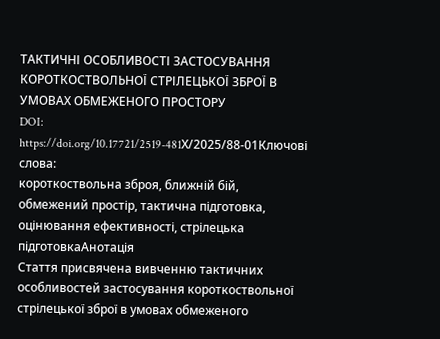ТАКТИЧНІ ОСОБЛИВОСТІ ЗАСТОСУВАННЯ КОРОТКОСТВОЛЬНОЇ СТРІЛЕЦЬКОЇ ЗБРОЇ В УМОВАХ ОБМЕЖЕНОГО ПРОСТОРУ
DOI:
https://doi.org/10.17721/2519-481Х/2025/88-01Ключові слова:
короткоствольна зброя, ближній бій, обмежений простір, тактична підготовка, оцінювання ефективності, стрілецька підготовкаАнотація
Стаття присвячена вивченню тактичних особливостей застосування короткоствольної стрілецької зброї в умовах обмеженого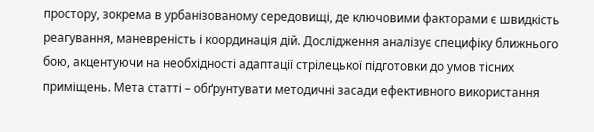простору, зокрема в урбанізованому середовищі, де ключовими факторами є швидкість реагування, маневреність і координація дій. Дослідження аналізує специфіку ближнього бою, акцентуючи на необхідності адаптації стрілецької підготовки до умов тісних приміщень. Мета статті – обґрунтувати методичні засади ефективного використання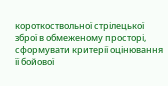короткоствольної стрілецької зброї в обмеженому просторі, сформувати критерії оцінювання її бойової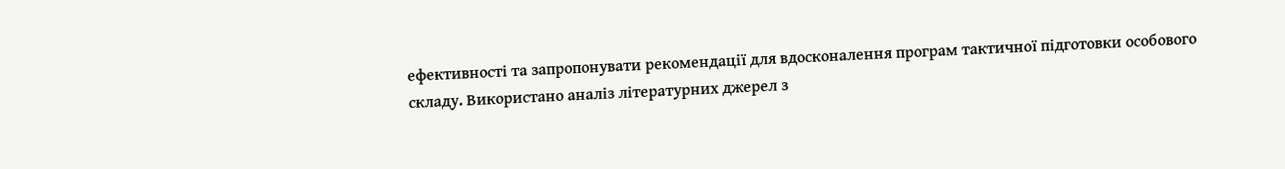ефективності та запропонувати рекомендації для вдосконалення програм тактичної підготовки особового складу. Використано аналіз літературних джерел з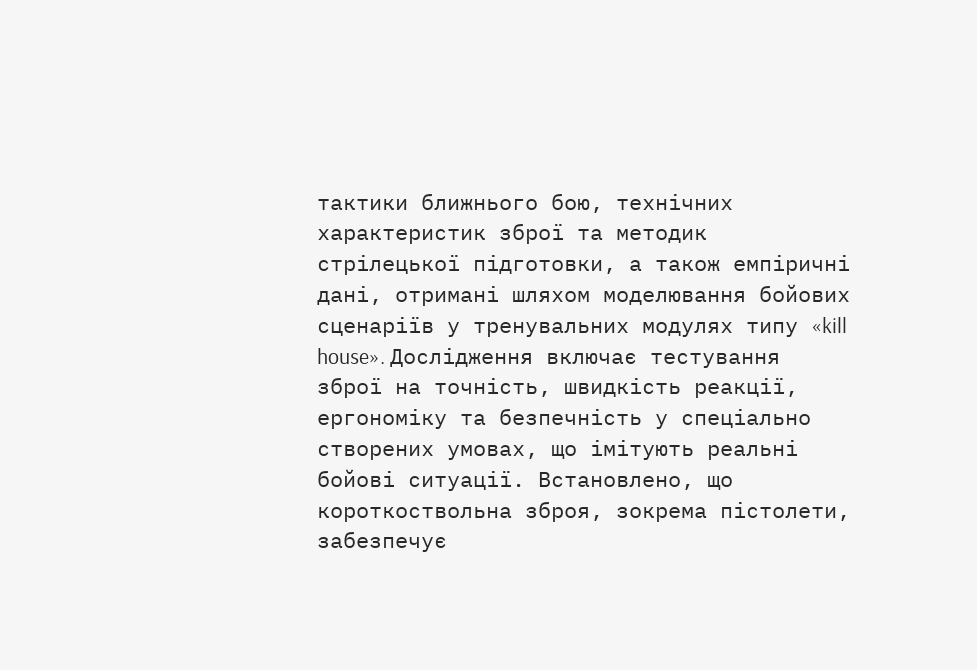тактики ближнього бою, технічних характеристик зброї та методик стрілецької підготовки, а також емпіричні дані, отримані шляхом моделювання бойових сценаріїв у тренувальних модулях типу «kill house». Дослідження включає тестування зброї на точність, швидкість реакції, ергономіку та безпечність у спеціально створених умовах, що імітують реальні бойові ситуації. Встановлено, що короткоствольна зброя, зокрема пістолети, забезпечує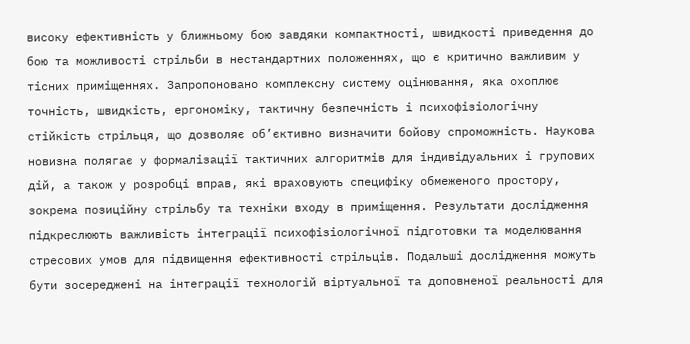високу ефективність у ближньому бою завдяки компактності, швидкості приведення до бою та можливості стрільби в нестандартних положеннях, що є критично важливим у тісних приміщеннях. Запропоновано комплексну систему оцінювання, яка охоплює точність, швидкість, ергономіку, тактичну безпечність і психофізіологічну стійкість стрільця, що дозволяє об’єктивно визначити бойову спроможність. Наукова новизна полягає у формалізації тактичних алгоритмів для індивідуальних і групових дій, а також у розробці вправ, які враховують специфіку обмеженого простору, зокрема позиційну стрільбу та техніки входу в приміщення. Результати дослідження підкреслюють важливість інтеграції психофізіологічної підготовки та моделювання стресових умов для підвищення ефективності стрільців. Подальші дослідження можуть бути зосереджені на інтеграції технологій віртуальної та доповненої реальності для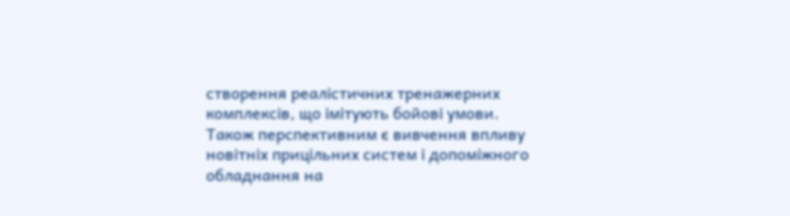створення реалістичних тренажерних комплексів, що імітують бойові умови. Також перспективним є вивчення впливу новітніх прицільних систем і допоміжного обладнання на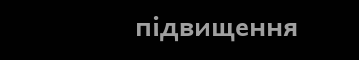підвищення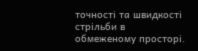точності та швидкості стрільби в обмеженому просторі.